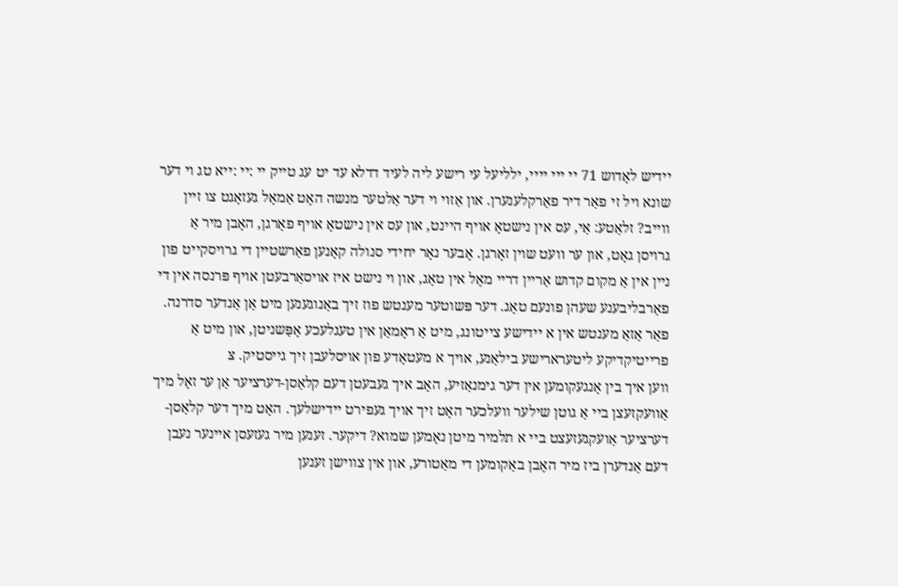יידיש לאָדוש 71 יי ייי יייי, ילליעל עי רישע ליה לעיד דדלא עד יט עג טייק יי :יי :ייא טג וי דער שונא ויל זי פאַר דיר פאַרקלענערן. און אַזױ וי דער אַלטער מנשה האָט אַמאָל געזאָגט צו זיין ווייב? זלאַטע: אַי, עס אין נישטאָ אויף היינט, און עס אין נישטאָ אויף פאָרגן, האָבן מיר אַ גרויסן גאָט, און ער װעט שוין זאָרגן. אָבער נאָר יחידי סנולה קאָנען פאַרשטיין די גרויסקייט פון ניין אין אַ מקום קדוש אַריין דריי מאָל אין טאָג, און וי נישט איז אויסאַרבעטן אויף פּרנסה אין די פאַרבליבענע שעהן פונעם טאָג. דער פּשוטער מענטש פוז זיך באַנוגענען מיט אַן אַנדער סדרנה. פאַר אַזאַ מענטש אין א יידישע צייטונג, מיט אַ ראָמאַן אין טעגלעכע אָפַּשניטן, און מיט אַ פרייטיקדיקע ליטערארישע בילאַנע, אויך א מעטאָדע פון אויסלעבן זיך גייסטיק. צּ
ווען איך בין אָנגעקומען אין דער גימנאַזיע, האָב איך געבעטן דעם קלאַסן-דערציער אַן ער זאָל מיך אַװעקזעצן ביי אַ גוטן שילער וועלכער האָט זיך אויך געפירט יידישלעך. האָט מיך דער קלאַסן-דערציער אַועקגעזעצט ביי א תלמיר מיטן נאָמען שמוא? דיקער. זענען מיר געזעסן איינער נעבן דעם אַנדערן ביז מיר האָבן באַקומען די מאַטורע, און אין צווישן זענען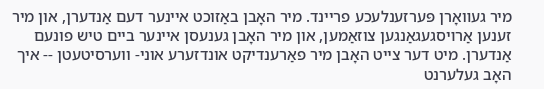מיר געװאָרן פּערזענלעכע פריינד. מיר האָבן באַזוכט איינער דעם אַנדערן, און מיר זענען אַרױסגעגאַנגען צוזאַמען, און מיר האָבן גענעסן איינער ביים טיש פונעם אַנדערן. מיט דער צייט האָבן מיר פאַרענדיקט אונדזערע אוני- ווערסיטעטן -- איך האָב געלערנט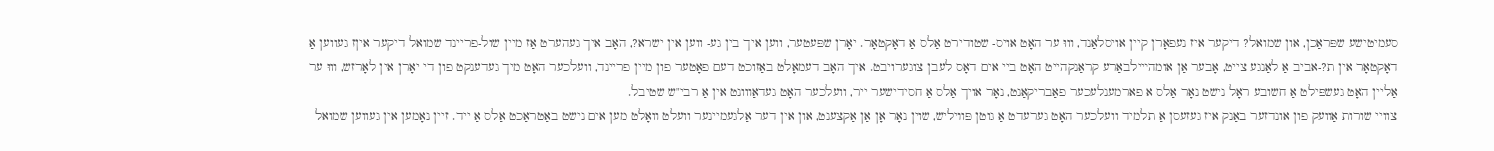סעמיטישע שפּראַכן, און שמואל? דיקער איז נעפאָרן קיין אויסלאַנד, װוּ ער האָט אויס- שטודירט אַלס אַ דאָקטאָר. יאָרן שפּעטער, ווען איך בין גע- ווען אין ישרא?, האָב איך געהערט אַז מיין שול-פריינד שמואל דיקער איןז געווען אַ דאָקטאָר אין ת?-אביב אַ לאַנגע צייט, אָבער אַן אומהײילבאַרע קראַנקהייט האָט ביי אים דאָס לעבן צוגערויבט. איך האָב דעמאָלט באַזוכט דעם פאָטער פון מיין פריינד, וועלכער האָט מיך געדענקט פון די יאָרן אין לאָרזש, װוּ ער אַליין האָט געשפּילט אַ חשובע ראָל נישט נאָר אַלס א פארמענלעכער פאַבריקאַנט, נאָר אויך אַלס אַ חסידישער ייר, וועלכער האָט געדאַװונט אין אַ רבי"ש שטיבל.
צוויי שורות אַװעק פון אונדזער באַנק איז געזעסן אַ תלמיד וועלכער האָט גערעדט אַ גוטן פּוױליש, שוין נאָר אָן אַן אַקצענט, און אין דער אַלגעמיינער וועלט װאָלט מען אים נישט באַטראַכט אַלס אַ ייד. זיין נאָמען אין געווען שמואל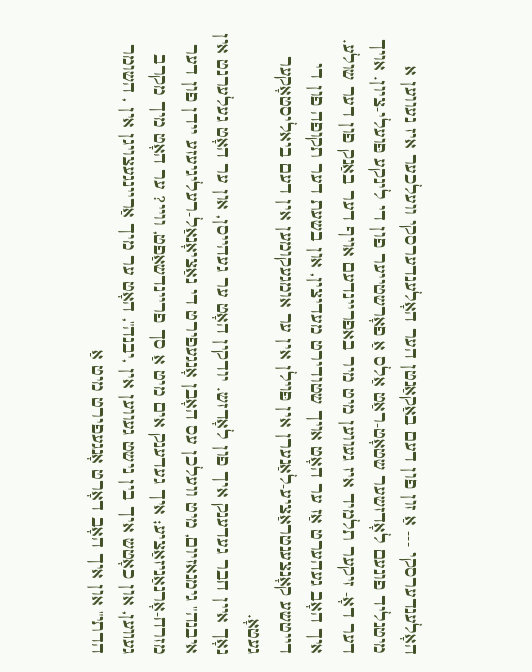האָלענדערסקי --- אַ זון פון דעם באַקאַנטן הער האָלענדערסקי וועלכער איז נעווען א מיטנליד פונעם לאָדזשער שטאָט-ראַט אַלס אַ פאָרשטייער פון די לינקע פּועלי-ציון. אויך דער דאָ- זיקער תלמיד איז געווען מיט מיר באפריינדעם אויף דער באַנק פון דער שולע. איך האָב געהערט אַז ער האָט אויך שטודירט מעדיצין, און בשעת דער תקופה פון די דייטשע קאָנצענטראַציע-לאַנערן אין פּױלן אין ער אומגעקומען אין דעם ביאליסטאָקער געטאָ.
נאָך איין חבר געדענק איך פון לאָדזש. יודקין האָט ער געהייסן, און ער האָט געלערנט אין איבנה" גימנאזיום, מיט וועלכן עס האָבן אָנגעפירט די נאַציאָנאַל-רעליגיעזע יידן פון דער מזרח-אָרנאַניזאַציע; איך געדענק אים מיט אַ סך פריינדשאַפט, וויי? ער האָט מיך מקרב געװען, און כאָטש איך בין נישט געווען אין ,יבנה", האָט ער מיך אַריינגעצויגן אין , השומר הדתי" און איך האָב דאָרט אָנגעפירט מיט אַ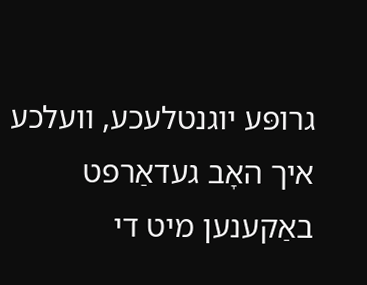גרופּע יוגנטלעכע, וועלכע איך האָב געדאַרפט באַקענען מיט די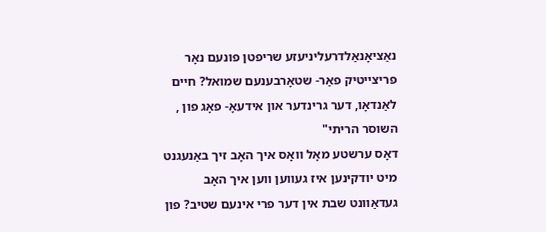נאַציאָנאַלדרעליניעזע שריפטן פונעם נאָר פריצייטיק פאַר- שטאָרבענעם שמואל? חיים לאַנדאָו, דער גרינדער און אידעאָ- פאָג פון , השוסר הריתי"
דאָס ערשטע מאָל װאָס איך האָב זיך באַנעגנט מיט יודקינען איז געווען ווען איך האָב געדאַװנט שבת אין דער פרי אינעם שטיב? פון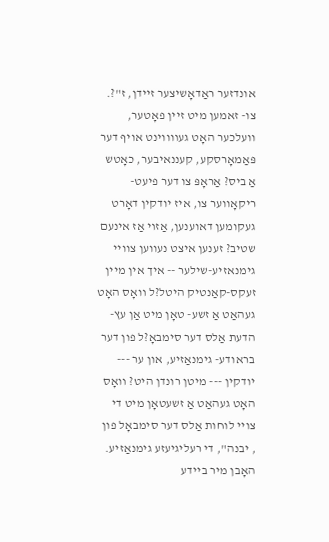אונדזער ראַדאָשיצער זיידן, ז"?. צו- זאמען מיט זיין פאָטער, וועלכער האָט געװווינט אויף דער פּאַמאָרסקע, קעננאיבער, כאָטש אַ ביס? אַראָפּ צו דער פיעט- ריקאָווער צו, איז יודקין דאָרט געקומען דאוענען, אַזױ אַז אינעם שטיב? זענען איצט נעווען צוויי גימנאזיע-שילער -- איך אין מיין זעקס-קאַנטיק היטל?ל װאָס האָט געהאַט אַ זשע- טאָן מיט אַן עץ-הדעת אַלס דער סימבאָ?ל פון דער בראודע- גימנאַזיע, און ער --- יודקין --- מיטן רונדן היט? װאָס האָט געהאַט אַ זשעטאָן מיט די צויי לוחות אַלס דער סימבאָל פון , יבנה", די רעליגיעזע גימנאַזיע.
האָבן מיר ביידע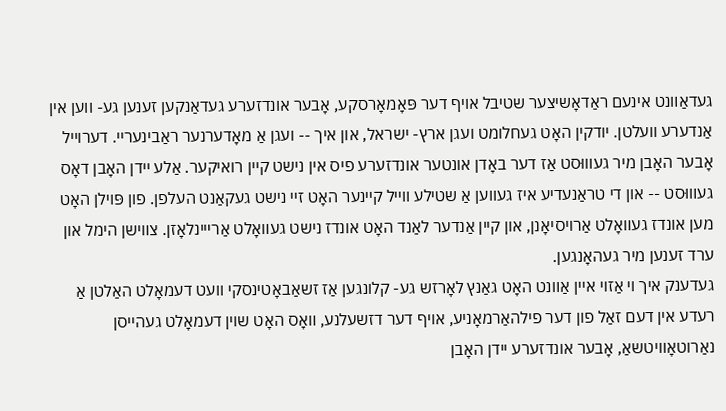געדאַװנט אינעם ראַדאָשיצער שטיבל אויף דער פּאָמאָרסקע, אָבער אונדזערע געדאַנקען זענען גע- ווען אין אַנדערע וועלטן. יודקין האָט געחלומט ועגן ארץ- ישראל, און איך -- ועגן אַ מאָדערנער ראַבינעריי. דערוייל אָבער האָבן מיר געװוּסט אַז דער באָדן אונטער אונדזערע פיס אין נישט קיין רואיקער. אַלע יידן האָבן דאָס געװוּסט -- און די טראַנעדיע איז געווען אַ שטילע ווייל קיינער האָט זיי נישט געקאַנט העלפן. פון פּוילן האָט מען אונדז געװאָלט אַרױסיאָנן, און קיין אַנדער לאַנד האָט אונדז נישט געװאָלט אַרײינלאָזן. צװישן הימל און ערד זענען מיר געהאָנגען.
געדענק איך וי אַזױ איין אַװנט האָט גאַנץ לאָרזש גע- קלונגען אַז זשאַבאָטינסקי וועט דעמאָלט האַלטן אַ רעדע אין דעם זאַל פון דער פילהאַרמאָניע, אויף דער דזשעלנע, װאָס האָט שוין דעמאָלט געהייסן נאַרוטאָװיטשאַ, אָבער אונדזערע יידן האָבן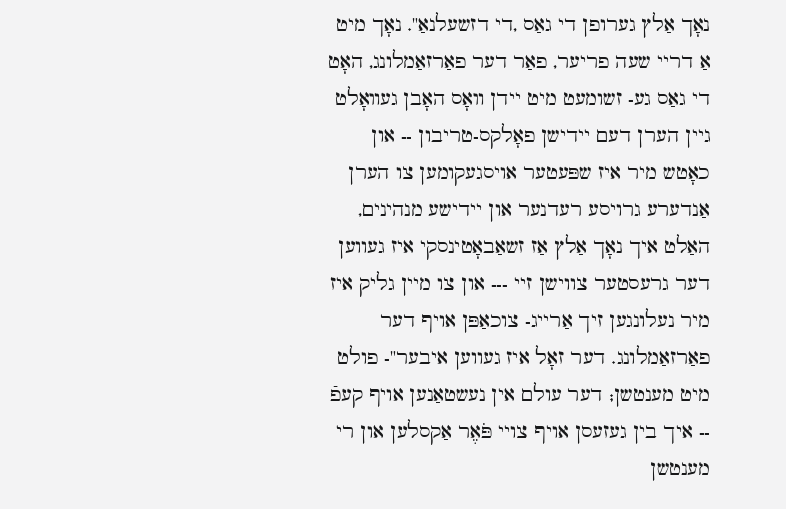נאָך אַלץ גערופן די גאַס ,די דזשעלנאַ". נאָך מיט אַ דריי שעה פריער, פאַר דער פאַרזאַמלונג, האָט די גאַס גע- זשומעט מיט יידן װאָס האָבן געװאָלט גיין הערן דעם יידישן פאָלקס-טריבון -- און כאָטש מיר איז שפּעטער אויסגעקומען צו הערן אַנדערע גרויסע רעדנער און יידישע מנהינים, האַלט איך נאָך אַלץ אַז זשאַבאָטינסקי איז געווען דער גרעסטער צווישן זיי --- און צו מיין גליק איז מיר נעלונגען זיך אַרייג- צוכאַפּן אויף דער פאַרזאַמלונג. דער זאָל איז געווען איבער"- פולט מיט מענטשן; דער עולם אין נעשטאַנען אויף קעפֿ -- איך בין געזעסן אויף צויי פֹּאֶר אַקסלען און רי מענטשן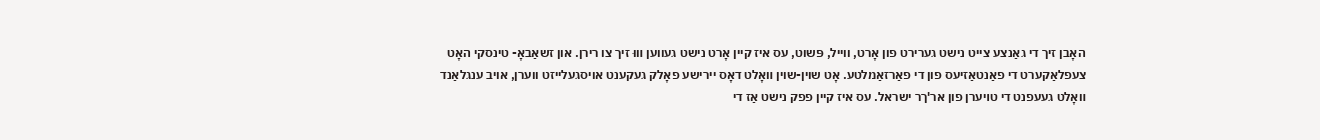האָבן זיך די גאַנצע צייט נישט גערירט פון אָרט, ווייל, פּשוט, עס איז קיין אָרט נישט געווען װוּ זיך צו רירן. און זשאַבאָ- טינסקי האָט צעפלאַקערט די פאַנטאַזיעס פון די פאַרזאַמלטע. אָט שוין-שוין װאָלט דאָס יירישע פאָלק געקענט אויסגעלייזט ווערן, אויב ענגלאַנד װאָלט געעפנט די טױערן פון אר'ךר ישראל. עס איז קיין פפק נישט אַז די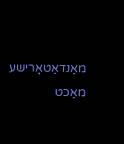מאַנדאַטאָרישע מאַכט